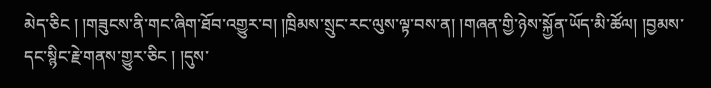མེད་ཅིང ། །གཟུངས་ནི་གང་ཞིག་ཐོབ་འགྱུར་བ། །ཁྲིམས་སྲུང་རང་ལུས་ལྟ་བས་ན། །གཞན་གྱི་ཉེས་སྐྱོན་ཡོད་མི་ཚོལ། །བྱམས་དང་སྙིང་རྗེ་གནས་གྱུར་ཅིང ། །དུས་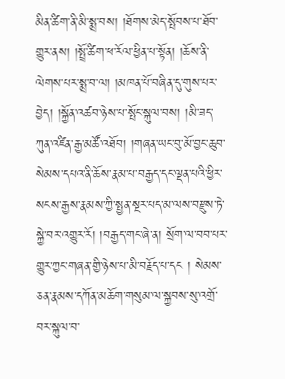མིན་ཚིག་ནི་མི་སྨྲ་བས། །ཐོགས་མེད་སྤོབས་པ་ཐོབ་གྱུར་ནས། །སྤྲོ་ཚིག་ཕ་རོལ་ཕྱིན་པ་སྟོན། །ཆོས་ནི་ལེགས་པར་སྨྲ་བ་ལ། །མཁན་པོ་བཞིན་དུ་གུས་པར་བྱེད། །སྐྱོན་འཚབ་ཉེས་པ་སྤོང་སྐུལ་བས། །མི་ཟད་ཀུན་འཛིན་རྒྱ་མཚོ་འཐོབ། །གཞན་ཡང་བུ་མོ་བྱང་ཆུབ་སེམས་དཔའ་ནི་ཆོས་རྣམ་པ་བརྒྱད་དང་ལྡན་པའི་ཕྱིར་སངས་རྒྱས་རྣམས་ཀྱི་སྤྱན་སྔར་པད་མ་ལས་བརྫུས་ཏེ་སྐྱེ་བར་འགྱུར་རོ། །བརྒྱད་གང་ཞེ་ན། སྲོག་ལ་བབ་པར་གྱུར་ཀྱང་གཞན་གྱི་ཉེས་པ་མི་བརྗོད་པ་དང ། སེམས་ཅན་རྣམས་དཀོན་མཆོག་གསུམ་ལ་སྐྱབས་སུ་འགྲོ་བར་སྐུལ་བ་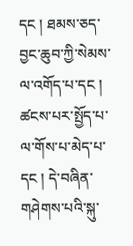དང ། ཐམས་ཅད་བྱང་ཆུབ་ཀྱི་སེམས་ལ་འགོད་པ་དང ། ཚངས་པར་སྤྱོད་པ་ལ་གོས་པ་མེད་པ་དང ། དེ་བཞིན་གཤེགས་པའི་སྐུ་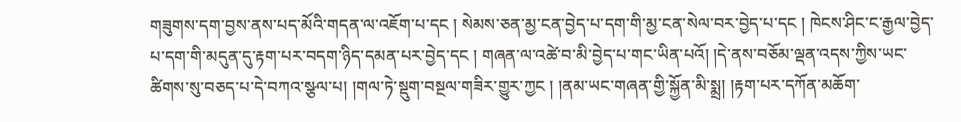གཟུགས་དག་བྱས་ནས་པད་མོའི་གདན་ལ་འཇོག་པ་དང ། སེམས་ཅན་མྱ་ངན་བྱེད་པ་དག་གི་མྱ་ངན་སེལ་བར་བྱེད་པ་དང ། ཁེངས་ཤིང་ང་རྒྱལ་བྱེད་པ་དག་གི་མདུན་དུ་རྟག་པར་བདག་ཉིད་དམན་པར་བྱེད་དང ། གཞན་ལ་འཚེ་བ་མི་བྱེད་པ་གང་ཡིན་པའོ། །དེ་ནས་བཅོམ་ལྡན་འདས་ཀྱིས་ཡང་ཚིགས་སུ་བཅད་པ་དེ་བཀའ་སྩལ་པ། །གལ་ཏེ་སྡུག་བསྔལ་གཟིར་གྱུར་ཀྱང ། །ནམ་ཡང་གཞན་གྱི་སྐྱོན་མི་སྨྲ། །རྟག་པར་དཀོན་མཆོག་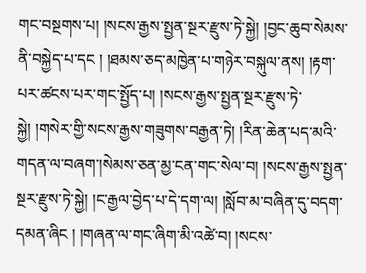གང་བསྔགས་པ། །སངས་རྒྱས་སྤྱན་སྔར་རྫུས་ཏེ་སྐྱེ། །བྱང་ཆུབ་སེམས་ནི་བསྐྱེད་པ་དང ། །ཐམས་ཅད་མཁྱེན་པ་གཉེར་བསྐུལ་ནས། །རྟག་པར་ཚངས་པར་གང་སྤྱོད་པ། །སངས་རྒྱས་སྤྱན་སྔར་རྫུས་ཏེ་སྐྱེ། །གསེར་གྱི་སངས་རྒྱས་གཟུགས་བརྒྱན་ཏེ། །རིན་ཆེན་པད་མའི་གདན་ལ་བཞག་།སེམས་ཅན་མྱ་ངན་གང་སེལ་བ། །སངས་རྒྱས་སྤྱན་སྔར་རྫུས་ཏེ་སྐྱེ། །ང་རྒྱལ་བྱེད་པ་དེ་དག་ལ། །སློབ་མ་བཞིན་དུ་བདག་དམན་ཞིང ། །གཞན་ལ་གང་ཞིག་མི་འཚེ་བ། །སངས་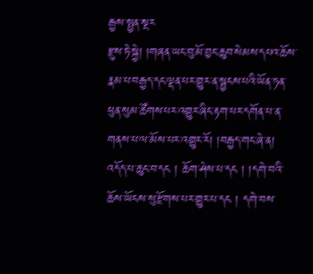རྒྱས་སྤྱན་སྔར
རྫུས་ཏེ་སྐྱེ། །གཞན་ཡང་བུ་མོ་བྱང་ཆུབ་སེམས་དཔའ་ཆོས་རྣམ་པ་བརྒྱད་དང་ལྡན་པར་གྱུར་ན་སྦྱངས་པའི་ཡོན་ཏན་ཕུན་སུམ་ཚོགས་པར་འགྱུར་ཞིང་རྟག་པར་དགོན་པ་ན་གནས་པ་ལ་མོས་པར་འགྱུར་རོ། །བརྒྱད་གང་ཞེ་ན། འདོད་པ་ཆུང་བ་དང ། ཆོག་ཤེས་པ་དང ། །དགེ་བའི་ཆོས་ཡོངས་སུ་རྫོགས་པར་གྱུར་པ་དང ། དགེ་བས་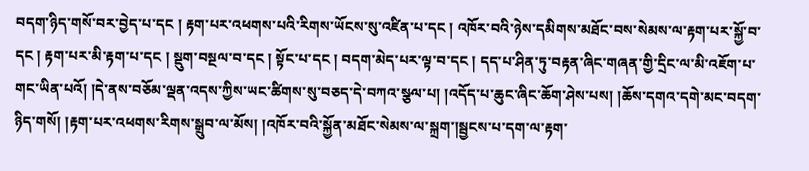བདག་ཉིད་གསོ་བར་བྱེད་པ་དང ། རྟག་པར་འཕགས་པའི་རིགས་ཡོངས་སུ་འཛིན་པ་དང ། འཁོར་བའི་ཉེས་དམིགས་མཐོང་བས་སེམས་ལ་རྟག་པར་སྐྱོ་བ་དང ། རྟག་པར་མི་རྟག་པ་དང ། སྡུག་བསྔལ་བ་དང ། སྟོང་པ་དང ། བདག་མེད་པར་ལྟ་བ་དང ། དད་པ་ཤིན་ཏུ་བརྟན་ཞིང་གཞན་གྱི་དྲིང་ལ་མི་འཇོག་པ་གང་ཡིན་པའོ། །དེ་ནས་བཅོམ་ལྡན་འདས་ཀྱིས་ཡང་ཚིགས་སུ་བཅད་དེ་བཀའ་སྩལ་པ། །འདོད་པ་ཆུང་ཞིང་ཆོག་ཤེས་པས། །ཆོས་དགའ་དགེ་མང་བདག་ཉིད་གསོ། །རྟག་པར་འཕགས་རིགས་སྒྲུབ་ལ་མོས། །འཁོར་བའི་སྐྱོན་མཐོང་སེམས་ལ་སྐྲག་།སྦྱངས་པ་དག་ལ་རྟག་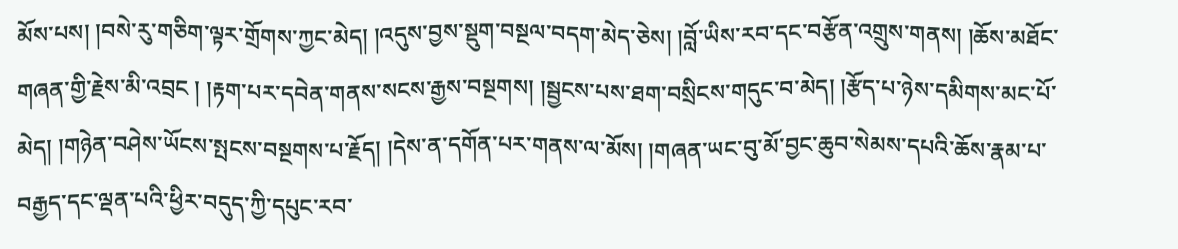མོས་པས། །བསེ་རུ་གཅིག་ལྟར་གྲོགས་ཀྱང་མེད། །འདུས་བྱས་སྡུག་བསྔལ་བདག་མེད་ཅེས། །བློ་ཡིས་རབ་དང་བརྩོན་འགྲུས་གནས། །ཆོས་མཐོང་གཞན་གྱི་རྗེས་མི་འབྲང ། །རྟག་པར་དབེན་གནས་སངས་རྒྱས་བསྔགས། །སྦྱངས་པས་ཐག་བསྲིངས་གདུང་བ་མེད། །རྩོད་པ་ཉེས་དམིགས་མང་པོ་མེད། །གཉེན་བཤེས་ཡོངས་སྤངས་བསྔགས་པ་རྗོད། །དེས་ན་དགོན་པར་གནས་ལ་མོས། །གཞན་ཡང་བུ་མོ་བྱང་ཆུབ་སེམས་དཔའི་ཆོས་རྣམ་པ་བརྒྱད་དང་ལྡན་པའི་ཕྱིར་བདུད་ཀྱི་དཔུང་རབ་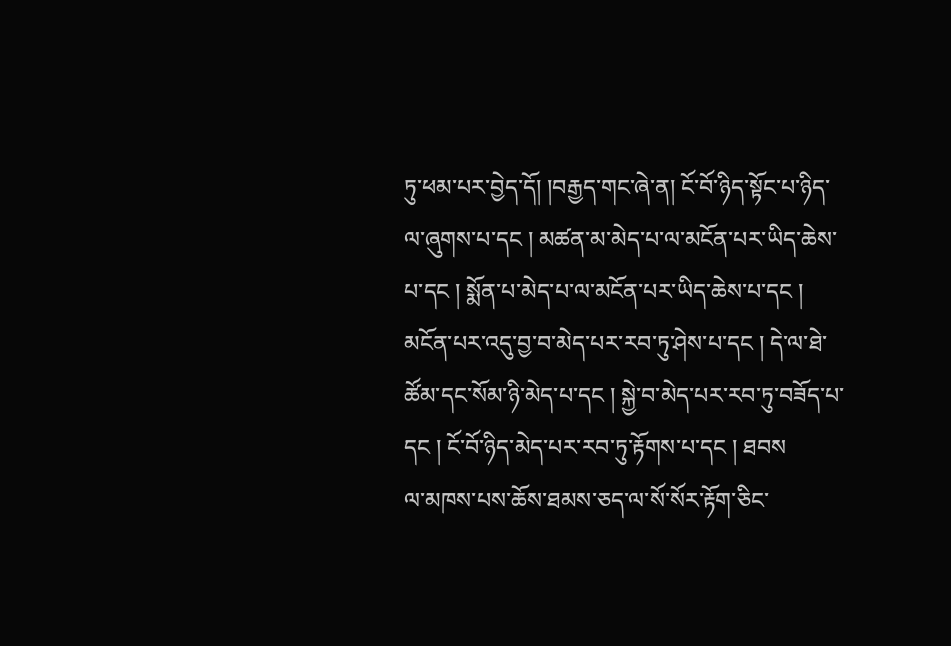ཏུ་ཕམ་པར་བྱེད་དོ། །བརྒྱད་གང་ཞེ་ན། ངོ་བོ་ཉིད་སྟོང་པ་ཉིད་ལ་ཞུགས་པ་དང ། མཚན་མ་མེད་པ་ལ་མངོན་པར་ཡིད་ཆེས་པ་དང ། སྨོན་པ་མེད་པ་ལ་མངོན་པར་ཡིད་ཆེས་པ་དང ། མངོན་པར་འདུ་བྱ་བ་མེད་པར་རབ་ཏུ་ཤེས་པ་དང ། དེ་ལ་ཐེ་ཚོམ་དང་སོམ་ཉི་མེད་པ་དང ། སྐྱེ་བ་མེད་པར་རབ་ཏུ་བཟོད་པ་དང ། ངོ་བོ་ཉིད་མེད་པར་རབ་ཏུ་རྟོགས་པ་དང ། ཐབས
ལ་མཁས་པས་ཆོས་ཐམས་ཅད་ལ་སོ་སོར་རྟོག་ཅིང་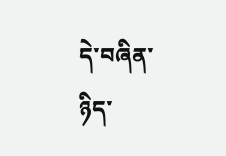དེ་བཞིན་ཉིད་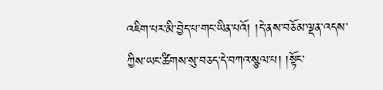འཇིག་པར་མི་བྱེད་པ་གང་ཡིན་པའོ། །དེ་ནས་བཅོམ་ལྡན་འདས་ཀྱིས་ཡང་ཚིགས་སུ་བཅད་དེ་བཀའ་སྩལ་པ། །སྟོང་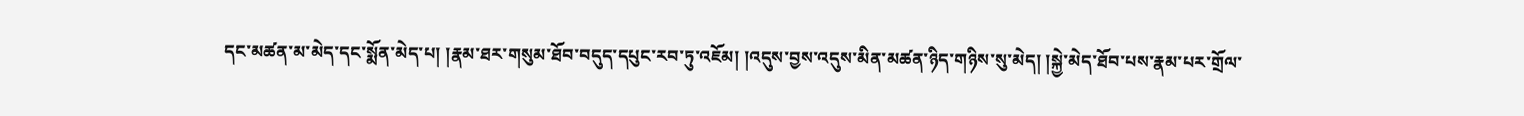དང་མཚན་མ་མེད་དང་སྨོན་མེད་པ། །རྣམ་ཐར་གསུམ་ཐོབ་བདུད་དཔུང་རབ་ཏུ་འཇོམ། །འདུས་བྱས་འདུས་མིན་མཚན་ཉིད་གཉིས་སུ་མེད། །སྐྱེ་མེད་ཐོབ་པས་རྣམ་པར་གྲོལ་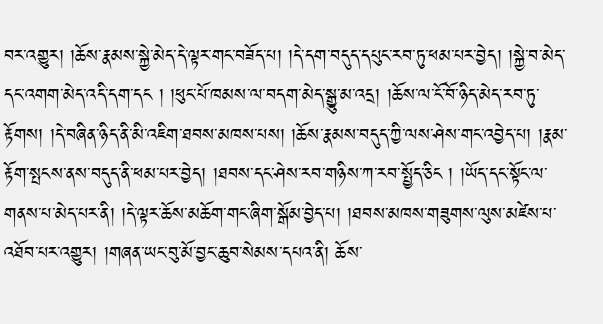བར་འགྱུར། །ཆོས་རྣམས་སྐྱེ་མེད་དེ་ལྟར་གང་བཟོད་པ། །དེ་དག་བདུད་དཔུང་རབ་ཏུ་ཕམ་པར་བྱེད། །སྐྱེ་བ་མེད་དང་འགག་མེད་འདི་དག་དང ། །ཕུང་པོ་ཁམས་ལ་བདག་མེད་སྒྱུ་མ་འདྲ། །ཆོས་ལ་ངོ་བོ་ཉིད་མེད་རབ་ཏུ་རྟོགས། །དེ་བཞིན་ཉིད་ནི་མི་འཇིག་ཐབས་མཁས་པས། །ཆོས་རྣམས་བདུད་ཀྱི་ལས་ཤེས་གང་འབྱེད་པ། །རྣམ་རྟོག་སྤངས་ནས་བདུད་ནི་ཕམ་པར་བྱེད། །ཐབས་དང་ཤེས་རབ་གཉིས་ཀ་རབ་སྤྱོད་ཅིང ། །ཡོད་དང་སྟོང་ལ་གནས་པ་མེད་པར་ནི། །དེ་ལྟར་ཆོས་མཆོག་གང་ཞིག་སྒོམ་བྱེད་པ། །ཐབས་མཁས་གཟུགས་ལུས་མཛེས་པ་འཐོབ་པར་འགྱུར། །གཞན་ཡང་བུ་མོ་བྱང་ཆུབ་སེམས་དཔའ་ནི། ཆོས་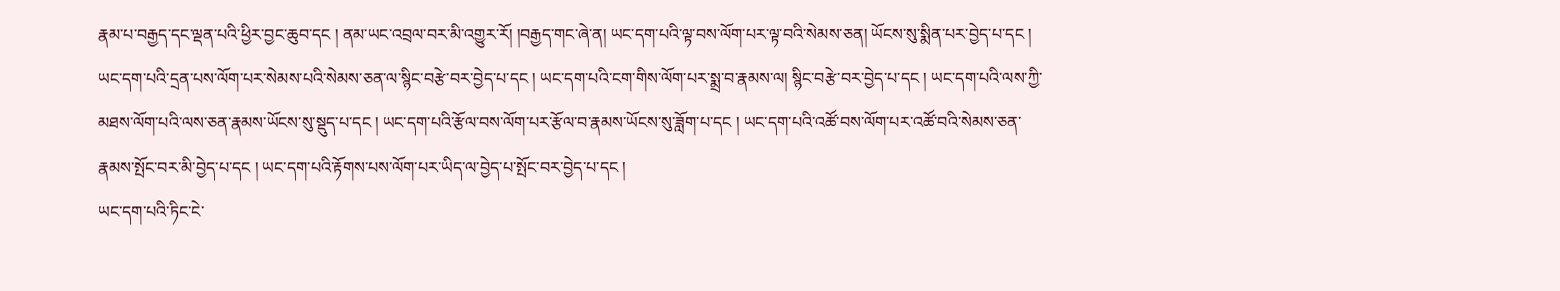རྣམ་པ་བརྒྱད་དང་ལྡན་པའི་ཕྱིར་བྱང་ཆུབ་དང ། ནམ་ཡང་འབྲལ་བར་མི་འགྱུར་རོ། །བརྒྱད་གང་ཞེ་ན། ཡང་དག་པའི་ལྟ་བས་ལོག་པར་ལྟ་བའི་སེམས་ཅན། ཡོངས་སུ་སྨིན་པར་བྱེད་པ་དང ། ཡང་དག་པའི་དྲན་པས་ལོག་པར་སེམས་པའི་སེམས་ཅན་ལ་སྙིང་བརྩེ་བར་བྱེད་པ་དང ། ཡང་དག་པའི་ངག་གིས་ལོག་པར་སྨྲ་བ་རྣམས་ལ། སྙིང་བརྩེ་བར་བྱེད་པ་དང ། ཡང་དག་པའི་ལས་ཀྱི་མཐས་ལོག་པའི་ལས་ཅན་རྣམས་ཡོངས་སུ་སྡུད་པ་དང ། ཡང་དག་པའི་རྩོལ་བས་ལོག་པར་རྩོལ་བ་རྣམས་ཡོངས་སུ་ཟློག་པ་དང ། ཡང་དག་པའི་འཚོ་བས་ལོག་པར་འཚོ་བའི་སེམས་ཅན་རྣམས་སྤོང་བར་མི་བྱེད་པ་དང ། ཡང་དག་པའི་རྟོགས་པས་ལོག་པར་ཡིད་ལ་བྱེད་པ་སྤོང་བར་བྱེད་པ་དང །
ཡང་དག་པའི་ཏིང་ངེ་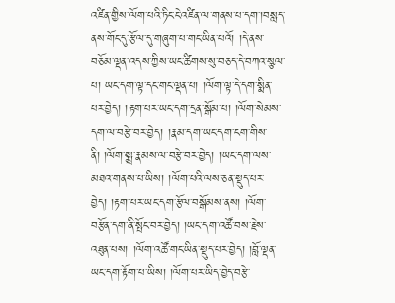འཛིན་གྱིས་ལོག་པའི་ཏིང་ངེ་འཛིན་ལ་གནས་པ་དག་།བསླད་ནས་གོང་དུ་རྩོལ་དུ་གཞུག་པ་གང་ཡིན་པའོ། །དེ་ནས་བཅོམ་ལྡན་འདས་ཀྱིས་ཡང་ཚིགས་སུ་བཅད་དེ་བཀའ་སྩལ་པ། ཡང་དག་ལྟ་དང་གང་ལྡན་པ། །ལོག་ལྟ་དེ་དག་སྨིན་པར་བྱེད། །རྟག་པར་ཡང་དག་དྲན་སྒོམ་པ། །ལོག་སེམས་དག་ལ་བརྩེ་བར་བྱེད། །རྣམ་དག་ཡང་དག་ངག་གིས་ནི། །ལོག་སྨྲ་རྣམས་ལ་བརྩེ་བར་བྱེད། །ཡང་དག་ལས་མཐའ་གནས་པ་ཡིས། །ལོག་པའི་ལས་ཅན་སྡུད་པར་བྱེད། །རྟག་པར་ཡང་དག་རྩོལ་བསྒོམས་ནས། །ལོག་བརྩོན་དག་ནི་སྤོང་བར་བྱེད། །ཡང་དག་འཚོ་བས་རྗེས་འཐུན་པས། །ལོག་འཚོ་གང་ཡིན་སྡུད་པར་བྱེད། །བློ་ལྡན་ཡང་དག་རྟོག་པ་ཡིས། །ལོག་པར་ཡིད་བྱེད་བརྩེ་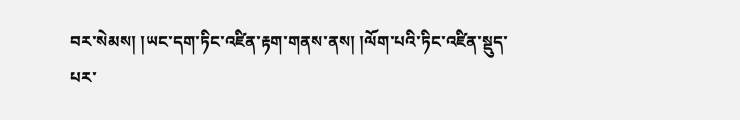བར་སེམས། །ཡང་དག་ཏིང་འཛིན་རྟག་གནས་ནས། །ལོག་པའི་ཏིང་འཛིན་སྡུད་པར་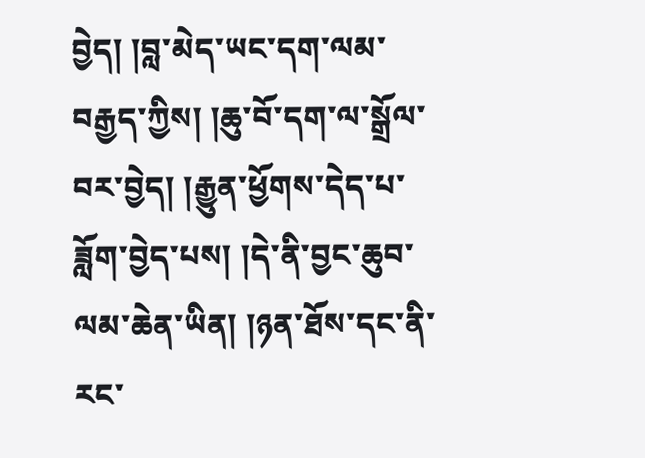བྱེད། །བླ་མེད་ཡང་དག་ལམ་བརྒྱད་ཀྱིས། །ཆུ་བོ་དག་ལ་སྒྲོལ་བར་བྱེད། །རྒྱུན་ཕྱོགས་དེད་པ་ཟློག་བྱེད་པས། །དེ་ནི་བྱང་ཆུབ་ལམ་ཆེན་ཡིན། །ཉན་ཐོས་དང་ནི་རང་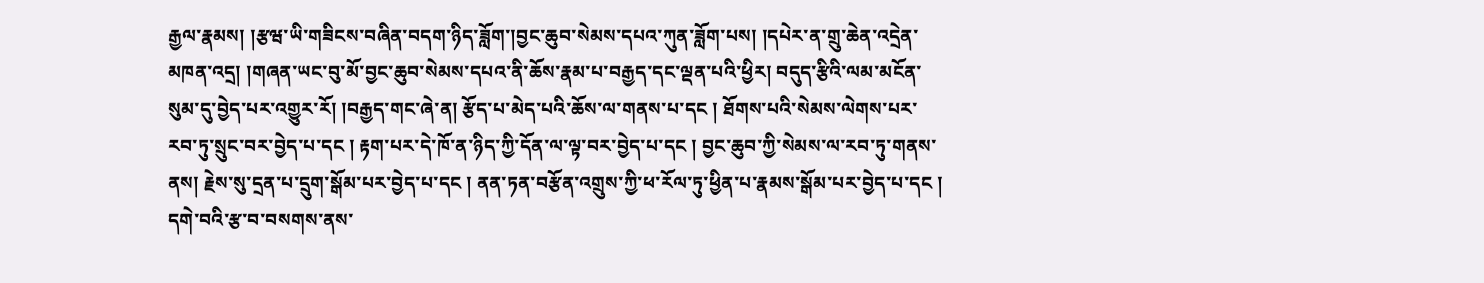རྒྱལ་རྣམས། །རྩཝ་ཡི་གཟིངས་བཞིན་བདག་ཉིད་ཟློག་།བྱང་ཆུབ་སེམས་དཔའ་ཀུན་ཟློག་པས། །དཔེར་ན་གྲུ་ཆེན་འདྲེན་མཁན་འདྲ། །གཞན་ཡང་བུ་མོ་བྱང་ཆུབ་སེམས་དཔའ་ནི་ཆོས་རྣམ་པ་བརྒྱད་དང་ལྡན་པའི་ཕྱིར། བདུད་རྩིའི་ལམ་མངོན་སུམ་དུ་བྱེད་པར་འགྱུར་རོ། །བརྒྱད་གང་ཞེ་ན། རྩོད་པ་མེད་པའི་ཆོས་ལ་གནས་པ་དང ། ཐོགས་པའི་སེམས་ལེགས་པར་རབ་ཏུ་སྲུང་བར་བྱེད་པ་དང ། རྟག་པར་དེ་ཁོ་ན་ཉིད་ཀྱི་དོན་ལ་ལྟ་བར་བྱེད་པ་དང ། བྱང་ཆུབ་ཀྱི་སེམས་ལ་རབ་ཏུ་གནས་ནས། རྗེས་སུ་དྲན་པ་དྲུག་སྒོམ་པར་བྱེད་པ་དང ། ནན་ཏན་བརྩོན་འགྲུས་ཀྱི་ཕ་རོལ་ཏུ་ཕྱིན་པ་རྣམས་སྒོམ་པར་བྱེད་པ་དང ། དགེ་བའི་རྩ་བ་བསགས་ནས་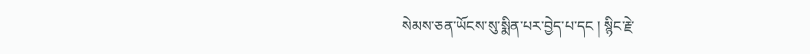སེམས་ཅན་ཡོངས་སུ་སྨིན་པར་བྱེད་པ་དང ། སྙིང་རྗེ་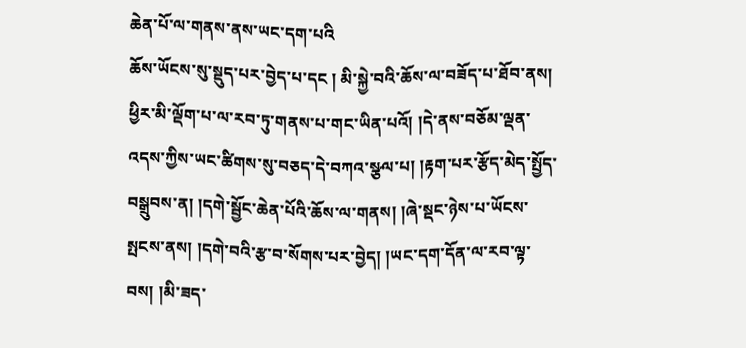ཆེན་པོ་ལ་གནས་ནས་ཡང་དག་པའི
ཆོས་ཡོངས་སུ་སྡུད་པར་བྱེད་པ་དང ། མི་སྐྱེ་བའི་ཆོས་ལ་བཟོད་པ་ཐོབ་ནས། ཕྱིར་མི་ལྡོག་པ་ལ་རབ་ཏུ་གནས་པ་གང་ཡིན་པའོ། །དེ་ནས་བཅོམ་ལྡན་འདས་ཀྱིས་ཡང་ཚིགས་སུ་བཅད་དེ་བཀའ་སྩལ་པ། །རྟག་པར་རྩོད་མེད་སྤྱོད་བསྒྲུབས་ན། །དགེ་སྦྱོང་ཆེན་པོའི་ཆོས་ལ་གནས། །ཞེ་སྡང་ཉེས་པ་ཡོངས་སྤངས་ནས། །དགེ་བའི་རྩ་བ་སོགས་པར་བྱེད། །ཡང་དག་དོན་ལ་རབ་ལྟ་བས། །མི་ཟད་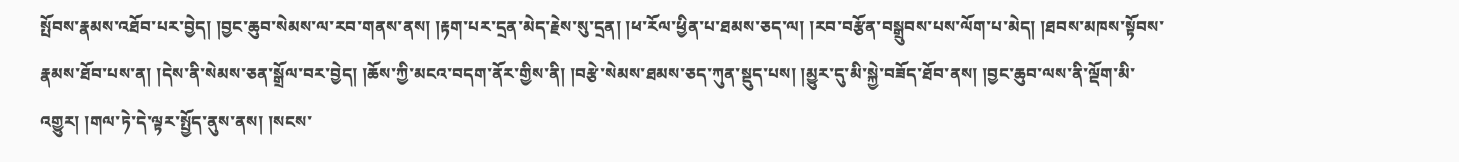སྤོབས་རྣམས་འཐོབ་པར་བྱེད། །བྱང་ཆུབ་སེམས་ལ་རབ་གནས་ནས། །རྟག་པར་དྲན་མེད་རྗེས་སུ་དྲན། །ཕ་རོལ་ཕྱིན་པ་ཐམས་ཅད་ལ། །རབ་བརྩོན་བསྒྲུབས་པས་ལོག་པ་མེད། །ཐབས་མཁས་སྟོབས་རྣམས་ཐོབ་པས་ན། །དེས་ནི་སེམས་ཅན་སྒྲོལ་བར་བྱེད། །ཆོས་ཀྱི་མངའ་བདག་ནོར་གྱིས་ནི། །བརྩེ་སེམས་ཐམས་ཅད་ཀུན་སྡུད་པས། །མྱུར་དུ་མི་སྐྱེ་བཟོད་ཐོབ་ནས། །བྱང་ཆུབ་ལས་ནི་ལྡོག་མི་འགྱུར། །གལ་ཏེ་དེ་ལྟར་སྤྱོད་ནུས་ནས། །སངས་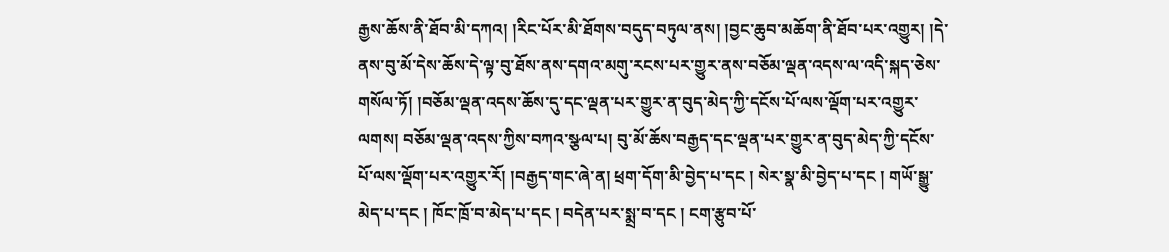རྒྱས་ཆོས་ནི་ཐོབ་མི་དཀའ། །རིང་པོར་མི་ཐོགས་བདུད་བཏུལ་ནས། །བྱང་ཆུབ་མཆོག་ནི་ཐོབ་པར་འགྱུར། །དེ་ནས་བུ་མོ་དེས་ཆོས་དེ་ལྟ་བུ་ཐོས་ནས་དགའ་མགུ་རངས་པར་གྱུར་ནས་བཅོམ་ལྡན་འདས་ལ་འདི་སྐད་ཅེས་གསོལ་ཏོ། །བཅོམ་ལྡན་འདས་ཆོས་དུ་དང་ལྡན་པར་གྱུར་ན་བུད་མེད་ཀྱི་དངོས་པོ་ལས་ལྡོག་པར་འགྱུར་ལགས། བཅོམ་ལྡན་འདས་ཀྱིས་བཀའ་སྩལ་པ། བུ་མོ་ཆོས་བརྒྱད་དང་ལྡན་པར་གྱུར་ན་བུད་མེད་ཀྱི་དངོས་པོ་ལས་ལྡོག་པར་འགྱུར་རོ། །བརྒྱད་གང་ཞེ་ན། ཕྲག་དོག་མི་བྱེད་པ་དང ། སེར་སྣ་མི་བྱེད་པ་དང ། གཡོ་སྒྱུ་མེད་པ་དང ། ཁོང་ཁྲོ་བ་མེད་པ་དང ། བདེན་པར་སྨྲ་བ་དང ། ངག་རྩུབ་པོ་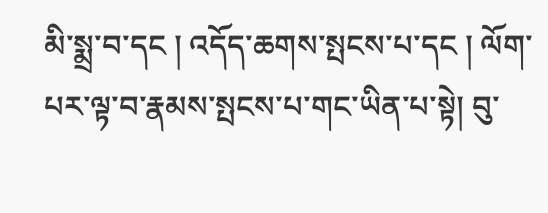མི་སྨྲ་བ་དང ། འདོད་ཆགས་སྤངས་པ་དང ། ལོག་པར་ལྟ་བ་རྣམས་སྤངས་པ་གང་ཡིན་པ་སྟེ། བུ་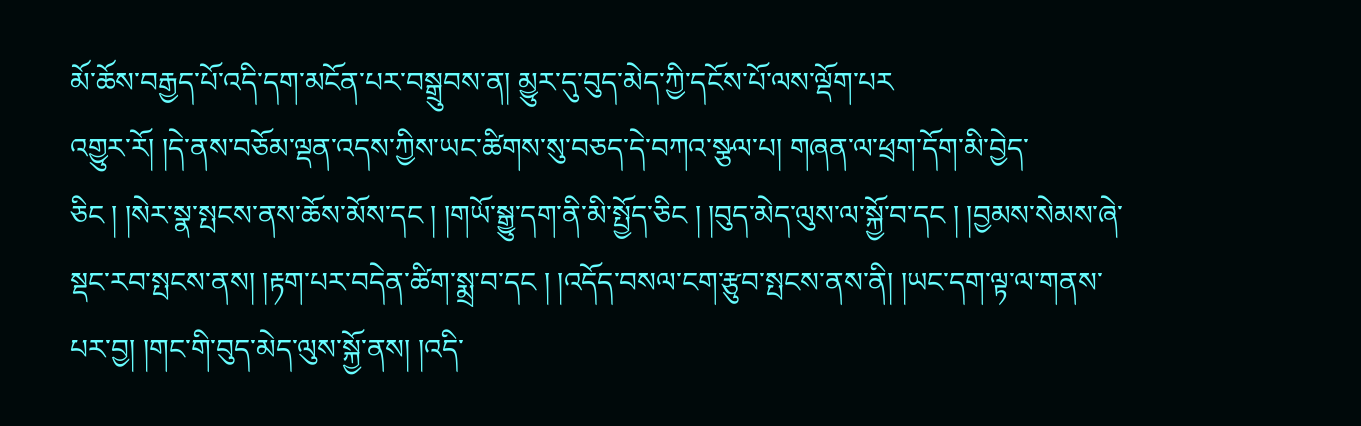མོ་ཆོས་བརྒྱད་པོ་འདི་དག་མངོན་པར་བསྒྲུབས་ན། མྱུར་དུ་བུད་མེད་ཀྱི་དངོས་པོ་ལས་ལྡོག་པར
འགྱུར་རོ། །དེ་ནས་བཅོམ་ལྡན་འདས་ཀྱིས་ཡང་ཚིགས་སུ་བཅད་དེ་བཀའ་སྩལ་པ། གཞན་ལ་ཕྲག་དོག་མི་བྱེད་ཅིང ། །སེར་སྣ་སྤངས་ནས་ཆོས་མོས་དང ། །གཡོ་སྒྱུ་དག་ནི་མི་སྤྱོད་ཅིང ། །བུད་མེད་ལུས་ལ་སྐྱོ་བ་དང ། །བྱམས་སེམས་ཞེ་སྡང་རབ་སྤངས་ནས། །རྟག་པར་བདེན་ཚིག་སྨྲ་བ་དང ། །འདོད་བསལ་ངག་རྩུབ་སྤངས་ནས་ནི། །ཡང་དག་ལྟ་ལ་གནས་པར་བྱ། །གང་གི་བུད་མེད་ལུས་སྐྱོ་ནས། །འདི་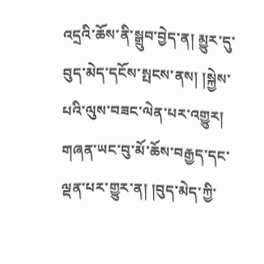འདྲའི་ཆོས་ནི་སྒྲུབ་བྱེད་ན། མྱུར་དུ་བུད་མེད་དངོས་སྤངས་ནས། །སྐྱེས་པའི་ལུས་བཟང་ལེན་པར་འགྱུར། གཞན་ཡང་བུ་མོ་ཆོས་བརྒྱད་དང་ལྡན་པར་གྱུར་ན། །བུད་མེད་ཀྱི་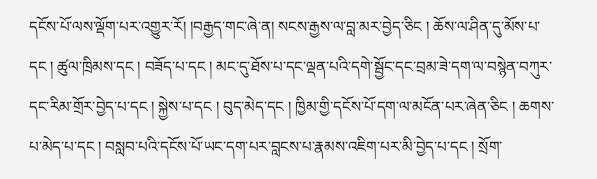དངོས་པོ་ལས་ལྡོག་པར་འགྱུར་རོ། །བརྒྱད་གང་ཞེ་ན། སངས་རྒྱས་ལ་བླ་མར་བྱེད་ཅིང ། ཆོས་ལ་ཤིན་དུ་མོས་པ་དང ། ཚུལ་ཁྲིམས་དང ། བཟོད་པ་དང ། མང་དུ་ཐོས་པ་དང་ལྡན་པའི་དགེ་སྦྱོང་དང་བྲམ་ཟེ་དག་ལ་བསྙེན་བཀུར་དང་རིམ་གྲོར་བྱེད་པ་དང ། སྐྱེས་པ་དང ། བུད་མེད་དང ། ཁྱིམ་གྱི་དངོས་པོ་དག་ལ་མངོན་པར་ཞེན་ཅིང ། ཆགས་པ་མེད་པ་དང ། བསླབ་པའི་དངོས་པོ་ཡང་དག་པར་བླངས་པ་རྣམས་འཇིག་པར་མི་བྱེད་པ་དང ། སྲོག་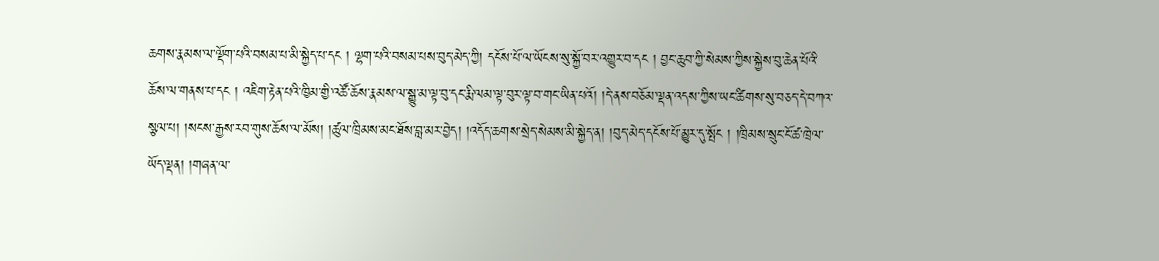ཆགས་རྣམས་ལ་ལྡོག་པའི་བསམ་པ་མི་སྐྱེད་པ་དང ། ལྷག་པའི་བསམ་པས་བུད་མེད་ཀྱི། དངོས་པོ་ལ་ཡོངས་སུ་སྐྱོ་བར་འགྱུར་བ་དང ། བྱང་ཆུབ་ཀྱི་སེམས་ཀྱིས་སྐྱེས་བུ་ཆེན་པོའི་ཆོས་ལ་གནས་པ་དང ། འཇིག་རྟེན་པའི་ཁྱིམ་གྱི་འཚོ་ཆོས་རྣམས་ལ་སྒྱུ་མ་ལྟ་བུ་དང་རྨི་ལམ་ལྟ་བུར་ལྟ་བ་གང་ཡིན་པའོ། །དེ་ནས་བཅོམ་ལྡན་འདས་ཀྱིས་ཡང་ཚིགས་སུ་བཅད་དེ་བཀའ་སྩལ་པ། །སངས་རྒྱས་རབ་གུས་ཆོས་ལ་མོས། །ཚུལ་ཁྲིམས་མང་ཐོས་བླ་མར་བྱེད། །འདོད་ཆགས་སྲེད་སེམས་མི་སྐྱེད་ན། །བུད་མེད་དངོས་པོ་མྱུར་དུ་སྤོང ། །ཁྲིམས་སྲུང་ངོ་ཚ་ཁྲེལ་ཡོད་ལྡན། །གཞན་ལ་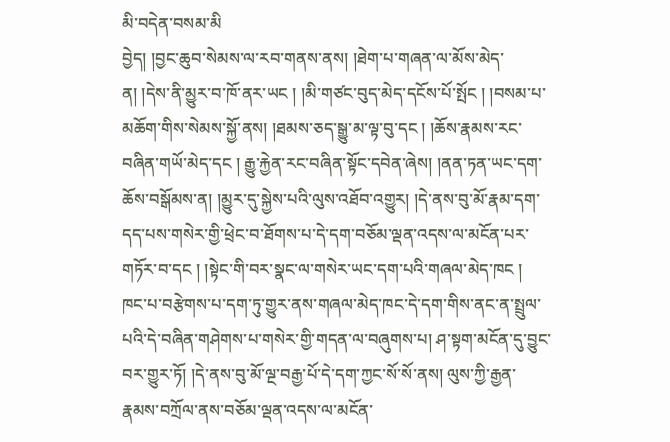མི་བདེན་བསམ་མི
བྱེད། །བྱང་ཆུབ་སེམས་ལ་རབ་གནས་ནས། །ཐེག་པ་གཞན་ལ་མོས་མེད་ན། །དེས་ནི་མྱུར་བ་ཁོ་ནར་ཡང ། །མི་གཙང་བུད་མེད་དངོས་པོ་སྤོང ། །བསམ་པ་མཆོག་གིས་སེམས་སྐྱོ་ནས། །ཐམས་ཅད་སྒྱུ་མ་ལྟ་བུ་དང ། །ཆོས་རྣམས་རང་བཞིན་གཡོ་མེད་དང ། རྒྱུ་རྐྱེན་རང་བཞིན་སྟོང་དབེན་ཞེས། །ནན་ཏན་ཡང་དག་ཆོས་བསྒོམས་ན། །མྱུར་དུ་སྐྱེས་པའི་ལུས་འཐོབ་འགྱུར། །དེ་ནས་བུ་མོ་རྣམ་དག་དད་པས་གསེར་གྱི་ཕྲེང་བ་ཐོགས་པ་དེ་དག་བཅོམ་ལྡན་འདས་ལ་མངོན་པར་གཏོར་བ་དང ། །སྟེང་གི་བར་སྣང་ལ་གསེར་ཡང་དག་པའི་གཞལ་མེད་ཁང ། ཁང་པ་བརྩེགས་པ་དག་ཏུ་གྱུར་ནས་གཞལ་མེད་ཁང་དེ་དག་གིས་ནང་ན་སྤྲུལ་པའི་དེ་བཞིན་གཤེགས་པ་གསེར་གྱི་གདན་ལ་བཞུགས་པ། ཤ་སྟག་མངོན་དུ་བྱུང་བར་གྱུར་ཏོ། །དེ་ནས་བུ་མོ་ལྔ་བརྒྱ་པོ་དེ་དག་ཀྱང་སོ་སོ་ནས། ལུས་ཀྱི་རྒྱན་རྣམས་བཀྲོལ་ནས་བཅོམ་ལྡན་འདས་ལ་མངོན་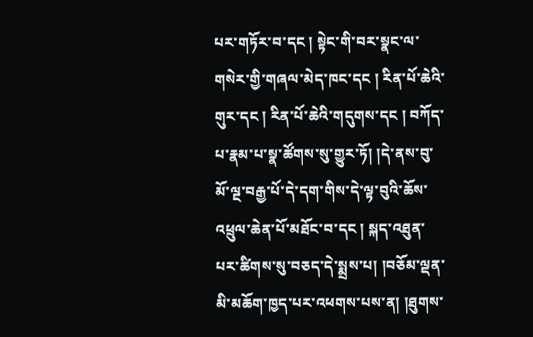པར་གཏོར་བ་དང ། སྟེང་གི་བར་སྣང་ལ་གསེར་གྱི་གཞལ་མེད་ཁང་དང ། རིན་པོ་ཆེའི་གུར་དང ། རིན་པོ་ཆེའི་གདུགས་དང ། བཀོད་པ་རྣམ་པ་སྣ་ཚོགས་སུ་གྱུར་ཏོ། །དེ་ནས་བུ་མོ་ལྔ་བརྒྱ་པོ་དེ་དག་གིས་དེ་ལྟ་བུའི་ཆོས་འཕྲུལ་ཆེན་པོ་མཐོང་བ་དང ། སྐད་འཐུན་པར་ཚིགས་སུ་བཅད་དེ་སྨྲས་པ། །བཅོམ་ལྡན་མི་མཆོག་ཁྱད་པར་འཕགས་པས་ན། །ཐུགས་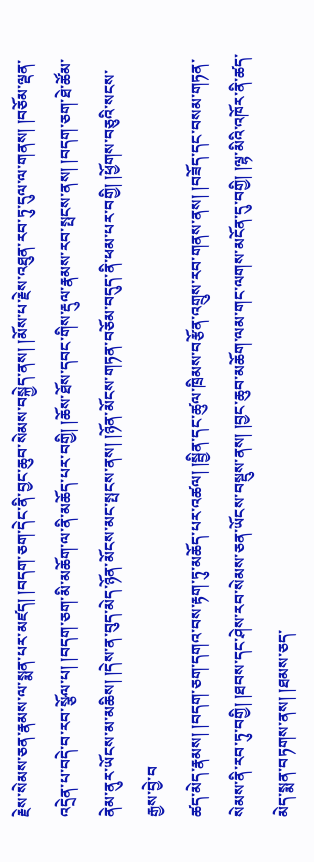རྗེས་སེམས་ཅན་རྣམས་ལ་སྨན་པར་མཛད། །བདག་ཅག་དེང་ནི་བྱང་ཆུབ་སེམས་བསྐྱེད་ནས། །མོས་པ་རྗེས་འཐུན་རབ་ཏུ་དུལ་ལ་གནས། །བཅོམ་ལྡན་འདྲེན་པ་བདེ་བ་རབ་སྩོལ་པ། །བདག་ཅག་མི་མཆོག་ལ་ནི་མཆོད་པར་བགྱི། །ཆོས་ཐོས་དབང་གིས་རྡུལ་རྣམས་རབ་སྤངས་ནས། །བདག་ཅག་ཐེ་ཚོམ་ནེམ་ནུར་ཡོངས་མ་མཆིས། །དེས་ན་བུད་མེད་ཉོན་མོངས་མང་སྤངས་ནས། །ཉོན་མོངས་གཏན་བཅོམ་བདུད་ནི་ཕམ་པར་བགྱི། །ཕྱོགས་བཅུའི་སངས་རྒྱས་བྱེ་བ
ཚད་མེད་རྣམས། །བདག་ཅག་དགའ་བས་རྟག་ཏུ་མཆོད་པར་འཚལ། །སྦྱིན་དང་ཚུལ་ཁྲིམས་བརྩོན་འགྲུས་རབ་གནས་ནས། །བཟོད་དང་བསམ་གཏན་སེམས་ནི་རབ་ཏུ་བགྱི། །ཐབས་དང་ཤེས་རབ་སེམས་ཅན་ཡོངས་བསྡུས་ནས། །བྱང་ཆུབ་མཆོག་ལམ་གང་ལགས་མངོན་དུ་བགྱི། །ལྷ་མིའི་འཁོར་ནི་ཚད་མེད་སྨན་བཏགས་ནས། །ཐམས་ཅད་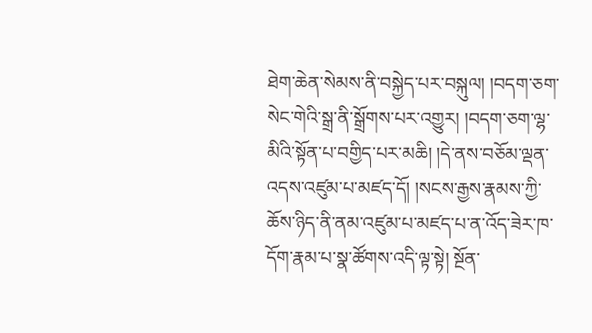ཐེག་ཆེན་སེམས་ནི་བསྐྱེད་པར་བསྐུལ། །བདག་ཅག་སེང་གེའི་སྒྲ་ནི་སྒྲོགས་པར་འགྱུར། །བདག་ཅག་ལྷ་མིའི་སྟོན་པ་བགྱིད་པར་མཆི། །དེ་ནས་བཅོམ་ལྡན་འདས་འཛུམ་པ་མཛད་དོ། །སངས་རྒྱས་རྣམས་ཀྱི་ཆོས་ཉིད་ནི་ནམ་འཛུམ་པ་མཛད་པ་ན་འོད་ཟེར་ཁ་དོག་རྣམ་པ་སྣ་ཚོགས་འདི་ལྟ་སྟེ། སྔོན་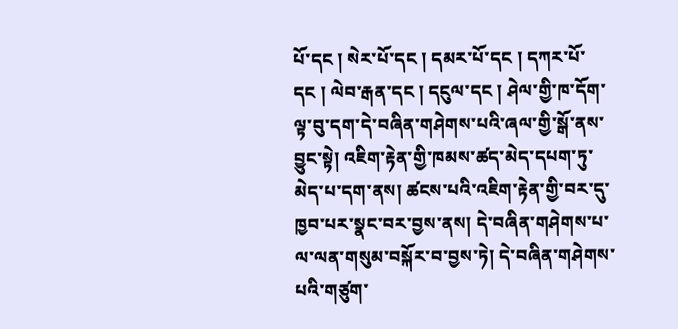པོ་དང ། སེར་པོ་དང ། དམར་པོ་དང ། དཀར་པོ་དང ། ལེབ་རྒན་དང ། དངུལ་དང ། ཤེལ་གྱི་ཁ་དོག་ལྟ་བུ་དག་དེ་བཞིན་གཤེགས་པའི་ཞལ་གྱི་སྒོ་ནས་བྱུང་སྟེ། འཇིག་རྟེན་གྱི་ཁམས་ཚད་མེད་དཔག་ཏུ་མེད་པ་དག་ནས། ཚངས་པའི་འཇིག་རྟེན་གྱི་བར་དུ་ཁྱབ་པར་སྣང་བར་བྱས་ནས། དེ་བཞིན་གཤེགས་པ་ལ་ལན་གསུམ་བསྐོར་བ་བྱས་ཏེ། དེ་བཞིན་གཤེགས་པའི་གཙུག་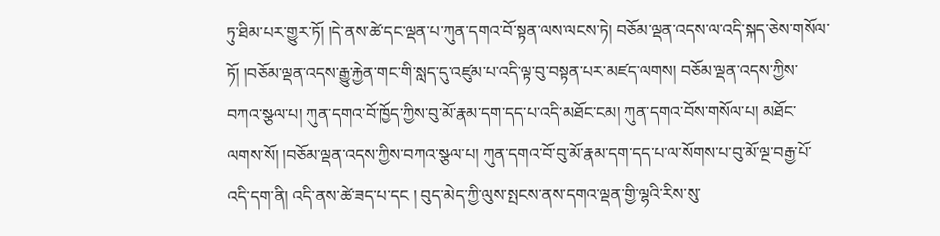ཏུ་ཐིམ་པར་གྱུར་ཏོ། །དེ་ནས་ཚེ་དང་ལྡན་པ་ཀུན་དགའ་བོ་སྟན་ལས་ལངས་ཏེ། བཅོམ་ལྡན་འདས་ལ་འདི་སྐད་ཅེས་གསོལ་ཏོ། །བཅོམ་ལྡན་འདས་རྒྱུ་རྐྱེན་གང་གི་སླད་དུ་འཛུམ་པ་འདི་ལྟ་བུ་བསྟན་པར་མཛད་ལགས། བཅོམ་ལྡན་འདས་ཀྱིས་བཀའ་སྩལ་པ། ཀུན་དགའ་བོ་ཁྱོད་ཀྱིས་བུ་མོ་རྣམ་དག་དད་པ་འདི་མཐོང་ངམ། ཀུན་དགའ་བོས་གསོལ་པ། མཐོང་ལགས་སོ། །བཅོམ་ལྡན་འདས་ཀྱིས་བཀའ་སྩལ་པ། ཀུན་དགའ་བོ་བུ་མོ་རྣམ་དག་དད་པ་ལ་སོགས་པ་བུ་མོ་ལྔ་བརྒྱ་པོ་འདི་དག་ནི། འདི་ནས་ཚེ་ཟད་པ་དང ། བུད་མེད་ཀྱི་ལུས་སྤངས་ནས་དགའ་ལྡན་གྱི་ལྷའི་རིས་སུ་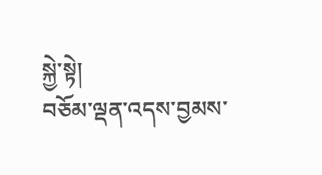སྐྱེ་སྟེ།
བཅོམ་ལྡན་འདས་བྱམས་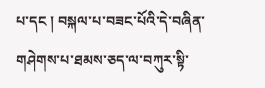པ་དང ། བསྐལ་པ་བཟང་པོའི་དེ་བཞིན་གཤེགས་པ་ཐམས་ཅད་ལ་བཀུར་སྟི་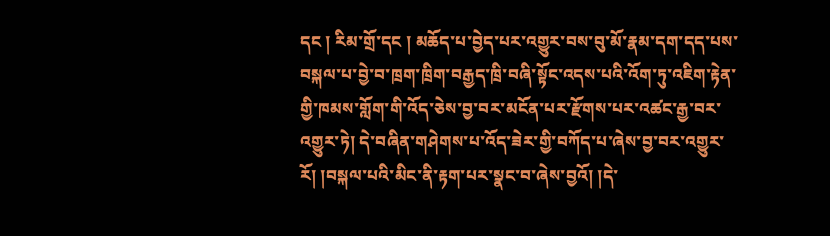དང ། རིམ་གྲོ་དང ། མཆོད་པ་བྱེད་པར་འགྱུར་བས་བུ་མོ་རྣམ་དག་དད་པས་བསྐལ་པ་བྱེ་བ་ཁྲག་ཁྲིག་བརྒྱད་ཁྲི་བཞི་སྟོང་འདས་པའི་འོག་ཏུ་འཇིག་རྟེན་གྱི་ཁམས་གློག་གི་འོད་ཅེས་བྱ་བར་མངོན་པར་རྫོགས་པར་འཚང་རྒྱ་བར་འགྱུར་ཏེ། དེ་བཞིན་གཤེགས་པ་འོད་ཟེར་གྱི་བཀོད་པ་ཞེས་བྱ་བར་འགྱུར་རོ། །བསྐལ་པའི་མིང་ནི་རྟག་པར་སྣང་བ་ཞེས་བྱའོ། །དེ་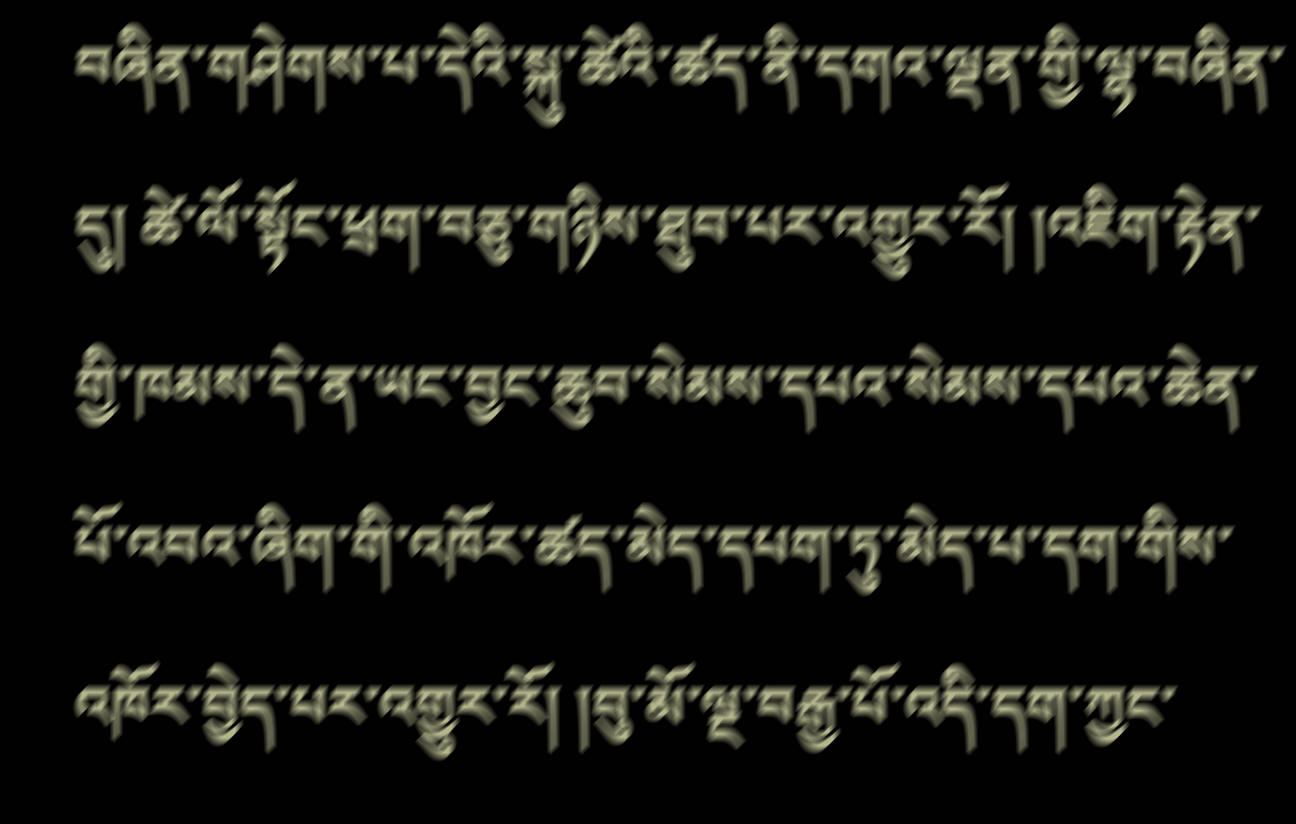བཞིན་གཤེགས་པ་དེའི་སྐུ་ཚེའི་ཚད་ནི་དགའ་ལྡན་གྱི་ལྷ་བཞིན་དུ། ཚེ་ལོ་སྟོང་ཕྲག་བཅུ་གཉིས་ཐུབ་པར་འགྱུར་རོ། །འཇིག་རྟེན་གྱི་ཁམས་དེ་ན་ཡང་བྱང་ཆུབ་སེམས་དཔའ་སེམས་དཔའ་ཆེན་པོ་འབའ་ཞིག་གི་འཁོར་ཚད་མེད་དཔག་ཏུ་མེད་པ་དག་གིས་འཁོར་བྱེད་པར་འགྱུར་རོ། །བུ་མོ་ལྔ་བརྒྱ་པོ་འདི་དག་ཀྱང་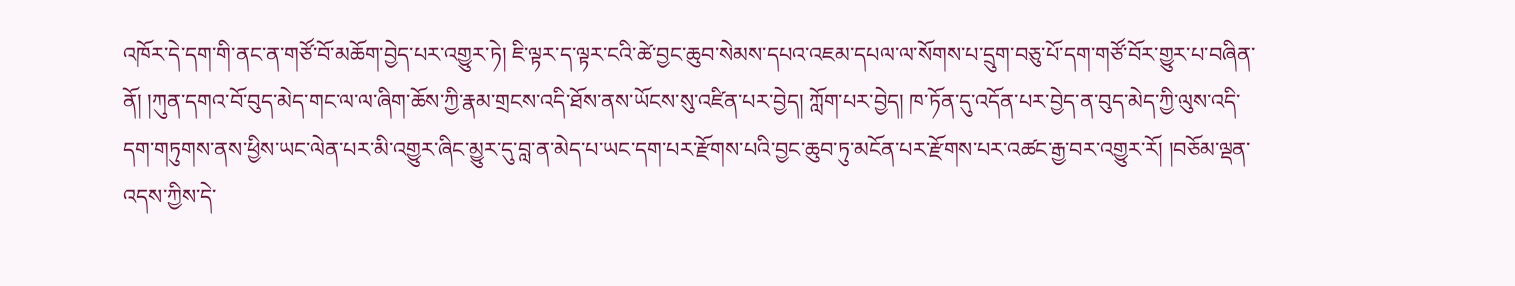འཁོར་དེ་དག་གི་ནང་ན་གཙོ་བོ་མཆོག་བྱེད་པར་འགྱུར་ཏེ། ཇི་ལྟར་ད་ལྟར་ངའི་ཚེ་བྱང་ཆུབ་སེམས་དཔའ་འཇམ་དཔལ་ལ་སོགས་པ་དྲུག་བཅུ་པོ་དག་གཙོ་བོར་གྱུར་པ་བཞིན་ནོ། །ཀུན་དགའ་བོ་བུད་མེད་གང་ལ་ལ་ཞིག་ཆོས་ཀྱི་རྣམ་གྲངས་འདི་ཐོས་ནས་ཡོངས་སུ་འཛིན་པར་བྱེད། ཀློག་པར་བྱེད། ཁ་ཏོན་དུ་འདོན་པར་བྱེད་ན་བུད་མེད་ཀྱི་ལུས་འདི་དག་གཏུགས་ནས་ཕྱིས་ཡང་ལེན་པར་མི་འགྱུར་ཞིང་མྱུར་དུ་བླ་ན་མེད་པ་ཡང་དག་པར་རྫོགས་པའི་བྱང་ཆུབ་ཏུ་མངོན་པར་རྫོགས་པར་འཚང་རྒྱ་བར་འགྱུར་རོ། །བཅོམ་ལྡན་འདས་ཀྱིས་དེ་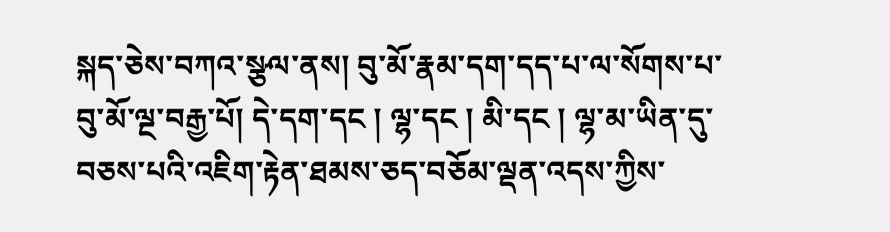སྐད་ཅེས་བཀའ་སྩལ་ནས། བུ་མོ་རྣམ་དག་དད་པ་ལ་སོགས་པ་བུ་མོ་ལྔ་བརྒྱ་པོ། དེ་དག་དང ། ལྷ་དང ། མི་དང ། ལྷ་མ་ཡིན་དུ་བཅས་པའི་འཇིག་རྟེན་ཐམས་ཅད་བཅོམ་ལྡན་འདས་ཀྱིས་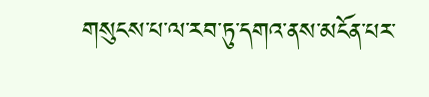གསུངས་པ་ལ་རབ་ཏུ་དགའ་ནས་མངོན་པར་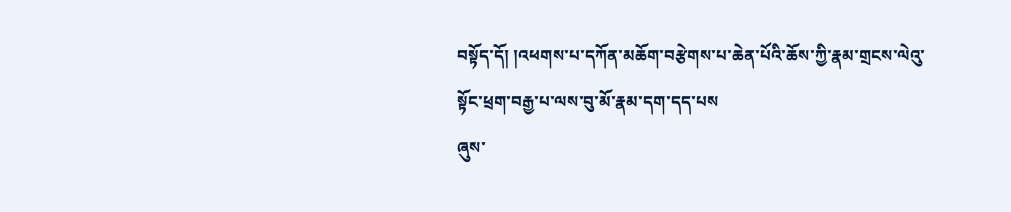བསྟོད་དོ། །འཕགས་པ་དཀོན་མཆོག་བརྩེགས་པ་ཆེན་པོའི་ཆོས་ཀྱི་རྣམ་གྲངས་ལེའུ་སྟོང་ཕྲག་བརྒྱ་པ་ལས་བུ་མོ་རྣམ་དག་དད་པས
ཞུས་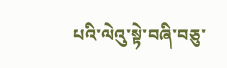པའི་ལེའུ་སྟེ་བཞི་བཅུ་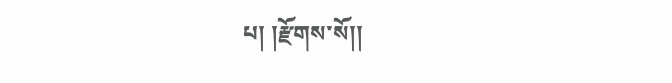པ། །རྫོགས་སོ།།